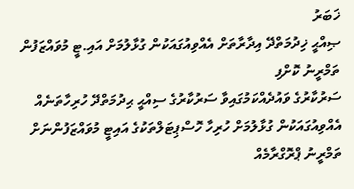ޚަބަރު
ޞިއްޙީ ޚިދުމަތްދޭ އިދާރާތަށް އެއްވިއުގައަކުން ގުޅާލުމަށް އައި.ޓީ މުވައްޒަފުން ތަމްރީނު ކޮށްފި
ސަރުކާރުގެ ވައުދެއްކަމުގައިވާ ސަރުކާރުގެ ސިއްޙީ ޙިދުމަތްދޭ ހުރިހާތަނެއް އެއްވިއުގައަކުން ގުޅާލުމަށް ހުރިހާ ހޮސްޕިޓަލްތަކުގެ އައިޓީ މުވައްޒަފުންނަށް ތަމްރީނު ޕްރޮގްރާމެއް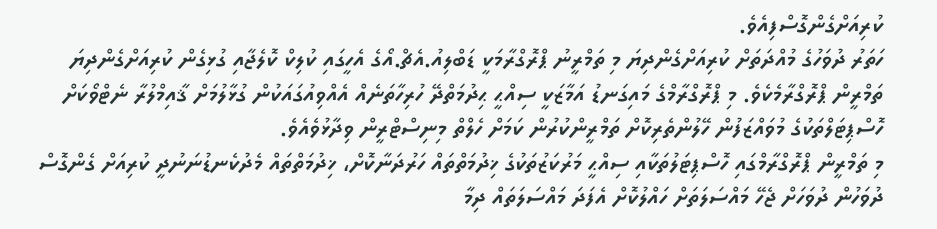ކުރިއަށްގެންގޮސްފިއެވެ.
ހަތަރު ދުވަހުގެ މުއްދަތަށް ކުރިއަށްގެންދިޔަ މި ތަމްރީނު ޕްރޮގްރާމަކީ ޑަބްލިއު.އެޗް.އޯގެ އެހީގައި ކުލިކް ކޮލެޖާއި ގުޅިގެން ކުރިއަށްގެންދިޔަ ތަމްރީން ޕްރޮގްރާމެކެވެ. މި ޕްރޮގްރާމްގެ މައިގަނޑު އަމާޒަކީ ސިއްޙީ ޙިދުމަތްދޭ ހުރިހާތަނެއް އެއްވިއުގައަކުން ގުޅާލުމަށް ޤާއިމްލުރާ ނެޓްވޯކަށް ހޮސްޕިޓަލްތަކުގެ މުވައްޒަފުން ހޭލުންތެރިކޮށް ތަމްރީންކުރުން ކަމަށް ހެލްތް މިނިސްޓްރީން ވިދާޅުވެއެވެ.
މި ތަމްރީން ޕްރޮގްރާމްގައި ހޮސްޕިޓަލުތަކާއި ސިއްޙީ މަރުކަޒުތަކުގެ ޚިދުމަތްތައް ހަރުދަނާކޮށް، ޚިދުމަތްތައް މެދުކެނޑުނަނުދީ ކުރިއަށް ގެންގޮސް ދުވަހުން ދުވަހަށް ޖެހޭ މައްސަލަތަށް ހައްލުކޮށް އެފަދަ މައްސަލަތައް ދިމާ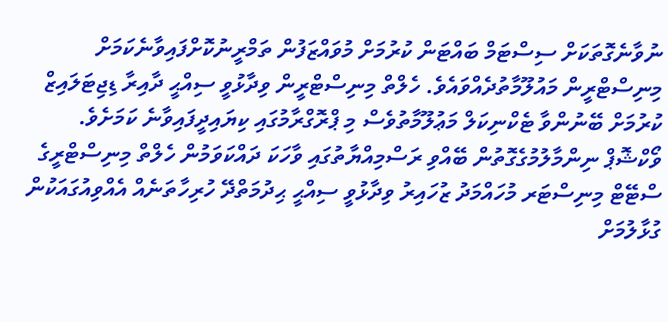ނުވާނެގޮތަކަށް ސިސްޓަމް ބައްޓަން ކުރުމަށް މުވައްޒަފުން ތަމްރީނުކޮށްފައިވާނެކަމަށް މިނިސްޓްރީން މައުލޫމާތުދެއްވައެވެ. ހެލްތް މިނިސްޓްރީން ވިދާޅުވީ ސިއްޙީ ދާއިރާ ޑިޖިޓަލައިޒް ކުރުމަށް ބޭނުންވާ ޓެކްނިކަލް މަޢުލޫމާތުވެސް މި ޕްރޮގްރާމުގައި ކިޔައިދީފައިވާނެ ކަމަށެވެ.
ވޯކްޝޮޕް ނިންމާލުމުގެގޮތުން ބޭއްވި ރަސްމިއްޔާތުގައި ވާހަކަ ދައްކަވަމުން ހެލްތް މިނިސްޓްރީގެ ސްޓޭޓް މިނިސްޓަރ މުހައްމަދު ޒުހައިރު ވިދާޅުވީ ސިއްޙީ ޙިދުމަތްދޭ ހުރިހާތަނެއް އެއްވިއުގައަކުން ގުޅާލުމަށް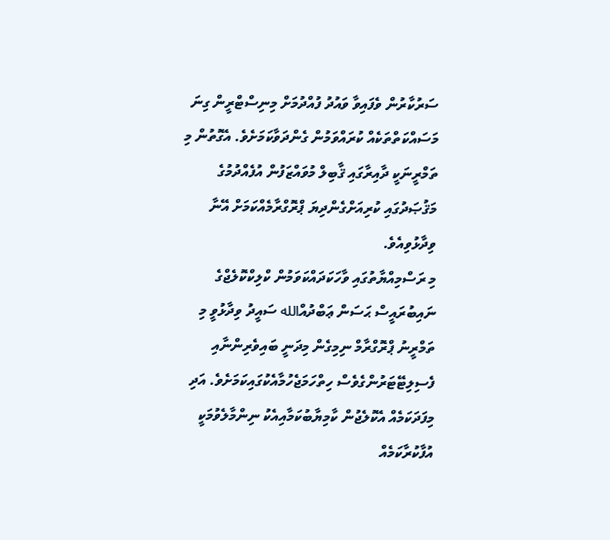ސަރުކާރުން ވެފައިވާ ވައުދު ފުއްދުމަށް މިނިސްޓްރީން ގިނަ މަސައްކަތްތަކެއް ކުރައްވަމުން ގެންދަވާކަމަށެވެ. އެގޮތުން މި ތަމްރީނަކީ ދާއިރާގައި ޤާބިލް މުވައްޒަފުން އުފެއްދުމުގެ މަޤުޞަދުގައި ކުރިއަށްގެންދިޔަ ޕްރޮގްރާމެއްކަމަށް އޭނާ ވިދާޅުވިއެވެ.
މި ރަސްމިއްޔާތުގައި ވާހަކަދައްކަވަމުން ކްލިކްކޮލެޖްގެ ނައިބުރައީސް ޙަސަން ޢަބްދުއްالله ސައީދު ވިދާޅުވީ މި ތަމްރީނު ޕްރޮގްރާމް ނިމިގެން މިދަނީ ބައިވެރިންނާއި ފެސިލިޓޭޓަރުންގެވެސް ހިތްހަމަޖެހުމާއެކުގައިކަމަށެވެ. އަދި މިފަދަކަމެއް އެކޮލެޖުން ކާމިޔާބުކަމާއިއެކު ނިންމާލެވުމަކީ އުފާކުރާކަމެއް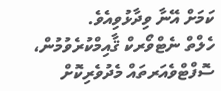ކަމަށް އޭނާ ވިދާޅުވިއެވެ.
ހެލްތް ނެޓްވޯރކް ޤާއިމްކުރެވުމުން، ސޮފްޓްވެއަރތައް މެދުވެރިކޮށް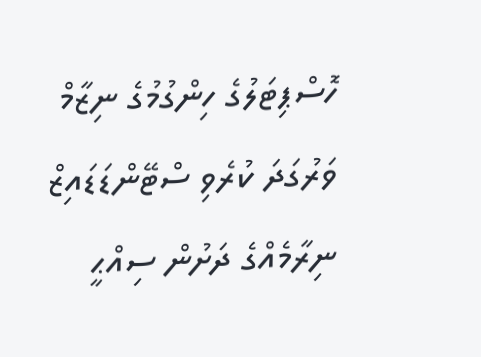ހޮސްޕިޓަލުގެ ހިންގުމުގެ ނިޒާމް ވަރުގަދަ ކުރެވި ސްޓޭންޑަޑައިޒް ނިރާމެއްގެ ދަށުން ސިއްޙީ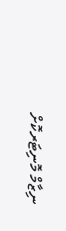ނިޒާމް މޮނިޓަރކޮށް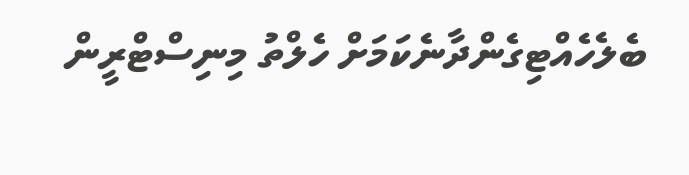ބެލެހެއްޓިގެންދާނެކަމަށް ހެލްތު މިނިސްޓްރީން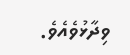ވިދާޅުވެއެވެ.